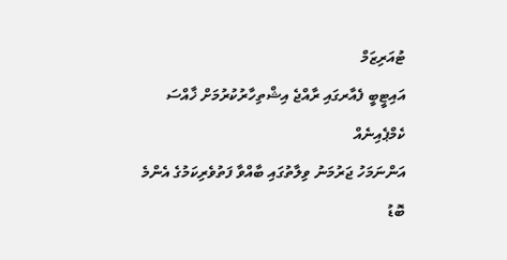ޓުއަރިޒަމް
އައިޓީބީ ފެއާރގައި ރާއްޖެ އިޝްތިހާރުކުރުމަށް ޚާއްސަ ކެމްޕެއިނެއް
އަންނަމަހު ޖަރުމަނު ވިލާތުގައި ބާއްވާ ފަތުވެރިކަމުގެ އެންމެ ބޮޑު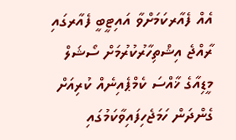އެއް ފެއާރކަމަށްވާ އައިޓީބީ ފެއާރގައި ރާއްޖެ އިޝްތިހާރުކުރުމަށް ސޯޝަލް މީޑިއާގެ ޚާއްސަ ކެމްޕެއިނެއް ކުރިއަށް ގެންދަން ހަމަޖެހިފައިވާކަމުގައި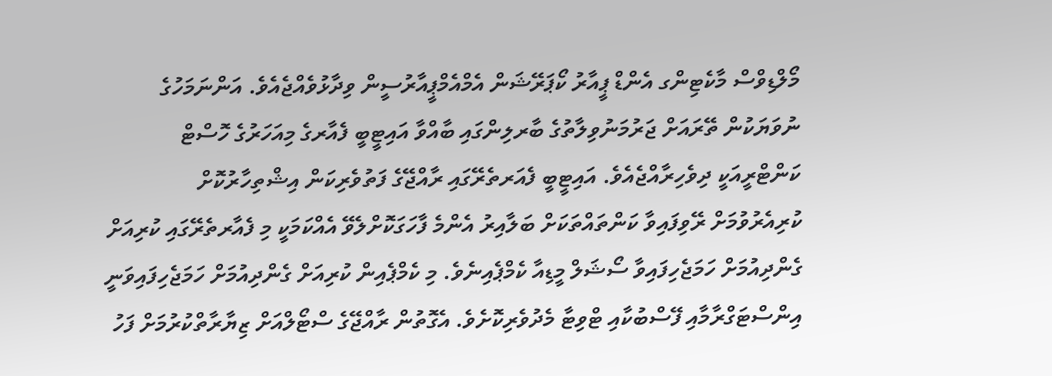މޯލްޑިވްސް މާކެޓިންގ އެންޑް ޕީއާރު ކޯޕަރޭޝަން އެމްއެމްޕީއާރުސީން ވިދާޅުވެއްޖެއެވެ. އަންނަމަހުގެ ނުވަޔަކުން ތޭރައަށް ޖަރުމަނުވިލާތުގެ ބާރލިންގައި ބާއްވާ އައިޓީބީ ފެއާރގެ މިއަހަރުގެ ހޮސްޓް ކަންޓްރީއަކީ ދިވެހިރާއްޖެއެވެ. އައިޓީބީ ފެއަރތެރޭގައި ރާއްޖޭގެ ފަތުވެރިކަން އިޝްތިހާރުކޮށް ކުރިއެރުވުމަށް ރޭވިފައިވާ ކަންތައްތަކަށް ބަލާއިރު އެންމެ ފާހަގަކޮށްލެވޭ އެއްކަމަކީ މި ފެއާރތެރޭގައި ކުރިއަށް ގެންދިއުމަށް ހަމަޖެހިފައިވާ ސޯޝަލް މީޑިއާ ކެމްޕެއިނެވެ. މި ކެމްޕެއިން ކުރިއަށް ގެންދިއުމަށް ހަމަޖެހިފައިވަނީ އިންސްޓަގްރާމާއި ފޭސްބުކާއި ޓްވިޓާ މެދުވެރިކޮށެވެ. އެގޮތުން ރާއްޖޭގެ ސްޓޯލްއަށް ޒިޔާރާތްކުރުމަށް ފަހު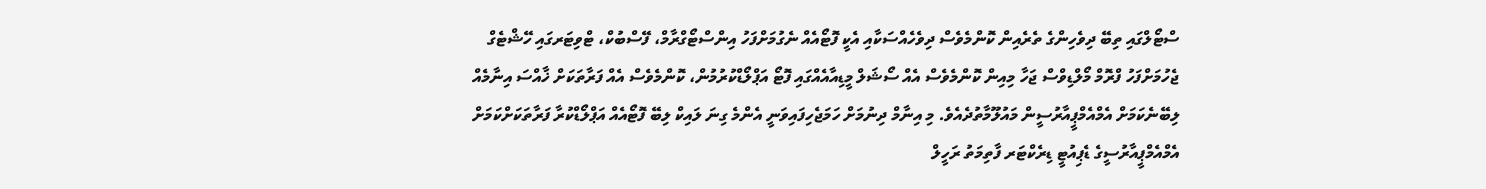ސްޓޯލްގައި ތިބޭ ދިވެހިންގެ ތެރެއިން ކޮންމެވެސް ދިވެހެއްސަކާއި އެކީ ފޮޓޯއެއް ނެގުމަށްފަހު އިންސްޓޯގްރާމް، ފޭސްބުކް، ޓްވިޓަރގައި ހޭޝްޓެގް ޖެހުމަށްފަހު ފްރޮމް މޯލްޑިވްސް ޖަހާ މިއިން ކޮންމެވެސް އެއް ސޯޝަލް މީޑިއާއެއްގައި ފޮޓޯ އަޕްލޯޑްކުރުމުން، ކޮންމެވެސް އެއް ފަރާތަކަށް ޚާއްސަ އިނާމެއް ލިބޭނެކަމަށް އެމްއެމްޕީއާރުސީން މައުލޫމާތުދެއެވެ. މި އިނާމް ދިނުމަށް ހަމަޖެހިފައިވަނީ އެންމެ ގިނަ ލައިކް ލިބޭ ފޮޓޯއެއް އަޕްލޯޑްކުރާ ފަރާތަކަށްކަމަށް އެމްއެމްޕީއާރުސީގެ ޑެޕިއުޓީ ޑިރެކްޓަރ ފާތިމަތު ރަހީލް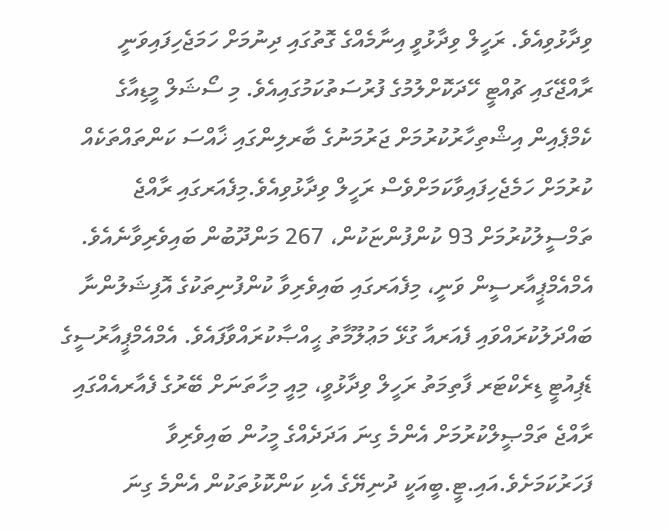ވިދާޅުވިއެވެ. ރަހީލް ވިދާޅުވީ އިނާމެއްގެ ގޮތުގައި ދިނުމަށް ހަމަޖެހިފައިވަނީ ރާއްޖޭގައި ޗުއްޓީ ހޭދަކޮށްލުމުގެ ފުރުސަތުކަމުގައިއެވެ. މި ސޯޝަލް މީޑިއާގެ ކެމްޕެއިން އިޝްތިހާރުކުރުމަށް ޖަރުމަނުގެ ބާރލިންގައި ޚާއްސަ ކަންތައްތަކެއް ކުރުމަށް ހަމެޖެހިފައިވާކަމަށްވެސް ރަހީލް ވިދާޅުވިއެވެ.މިފެއަރގައި ރާއްޖެ ތަމްސީލުކުރުމަށް 93 ކުންފުންޏަކުން، 267 މަންދޫބުން ބައިވެރިވާނެއެވެ. އެމްއެމްޕީއާރސީން ވަނީ، މިފެއަރގައި ބައިވެރިވާ ކުންފުނިތަކުގެ އޮފިޝަލުންނާ ބައްދަލުކުރައްވައި ފެއަރއާ ގުޅޭ މަޢުލޫމާތު ޙީއްޞާކުރައްވާފައެވެ. އެމްއެމްޕީއާރުސީގެ ޑެޕިއުޓީ ޑިރެކްޓަރ ފާތިމަތު ރަހީލް ވިދާޅުވީ، މިއީ މިހާތަނަށް ބޭރުގެ ފެއާރއެއްގައި ރާއްޖެ ތަމްޞީލްކުރުމަށް އެންމެ ގިނަ އަދަދެއްގެ މީހުން ބައިވެރިވާ ފަހަރުކަމަށެވެ.އައި.ޓީ.ބީއަކީ ދުނިޔޭގެ އެކި ކަންކޮޅުތަކުން އެންމެ ގިނަ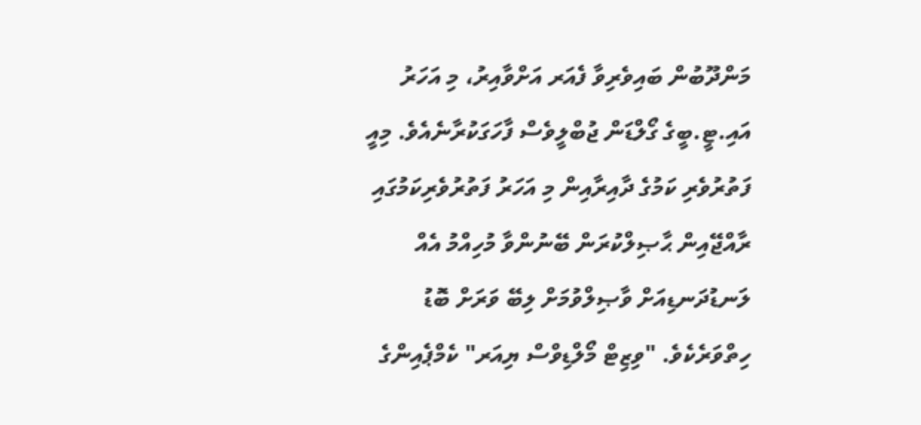މަންދޫބުން ބައިވެރިވާ ފެއަރ އަށްވާއިރު، މި އަހަރު އައި.ޓީ.ބީގެ ގޯލްޑަން ޖުބްލީވެސް ފާހަގަކުރާނެއެވެ. މިއީ ފަތުރުވެރި ކަމުގެ ދާއިރާއިން މި އަހަރު ފަތުރުވެރިކަމުގައި ރާއްޖޭއިން ޙާޞިލްކުރަން ބޭނުންވާ މުހިއްމު އެއް ލަނޑުދަނޑިއަށް ވާޞިލްވުމަށް ލިބޭ ވަރަށް ބޮޑު ހިތްވަރެކެވެ. "ވިޒިޓް މޯލްޑިވްސް ޔިއަރ" ކެމްޕެއިންގެ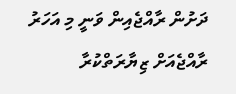ދަށުން ރާއްޖެއިން ވަނީ މި އަހަރު ރާއްޖެއަށް ޒިޔާރަތްކުރާ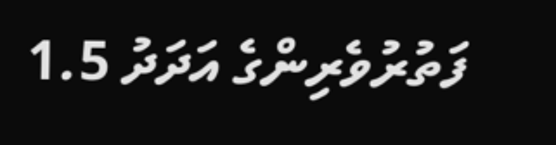ފަތުރުވެރިންގެ އަދަދު 1.5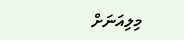މިލިއަނަށް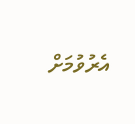އެރުވުމަށް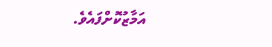އަމާޒުކޮށްފައެވެ.